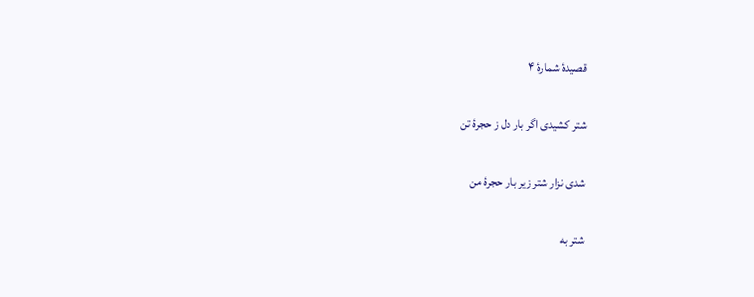قصیدهٔ شمارهٔ ۴

شتر کشیدی اگر بار دل ز حجرهٔ تن

شدی نزار شتر زیر بار حجرهٔ من

شتر به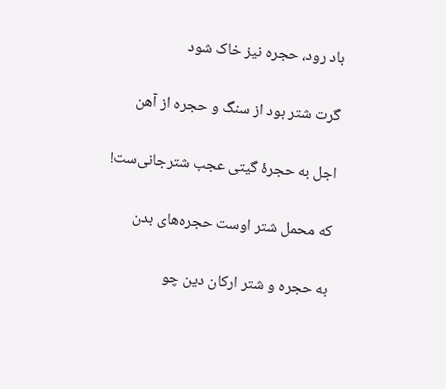باد رود، حجره نیز خاک شود

گرت شتر بود از سنگ و حجره از آهن

اجل به حجرهٔ گیتی عجب شترجانی‌ست!

که محمل شتر اوست حجره‌های بدن

به حجره و شتر ارکان دین چو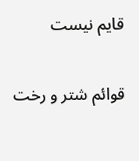قایم نیست

قوائم شتر و رخت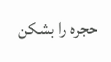حجره را بشکن